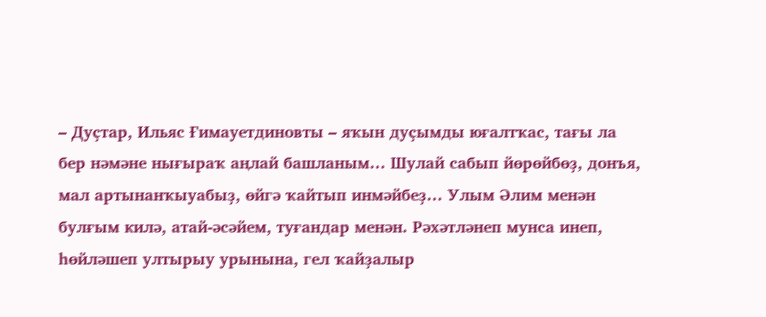– Дуҫтар, Ильяс Ғимауетдиновты – яҡын дуҫымды юғалтҡас, тағы ла бер нәмәне нығыраҡ аңлай башланым… Шулай сабып йөрөйбөҙ, донъя, мал артынанҡыуабыҙ, өйгә ҡайтып инмәйбеҙ… Улым Әлим менән булғым килә, атай-әсәйем, туғандар менән. Рәхәтләнеп мунса инеп, һөйләшеп ултырыу урынына, гел ҡайҙалыр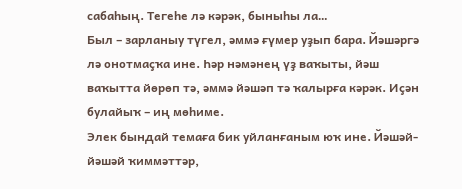сабаһың. Тегеһе лә кәрәк, быныһы ла…
Был – зарланыу түгел, әммә ғүмер уҙып бара. Йәшәргә лә онотмаҫҡа ине. Һәр нәмәнең үҙ ваҡыты, йәш ваҡытта йөрөп тә, әммә йәшәп тә ҡалырға кәрәк. Иҫән булайыҡ – иң мөһиме.
Элек бындай темаға бик уйланғаным юҡ ине. Йәшәй-йәшәй ҡиммәттәр,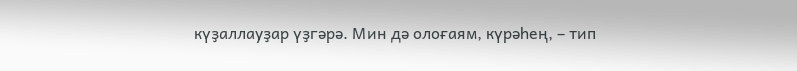күҙаллауҙар үҙгәрә. Мин дә олоғаям, күрәһең, – тип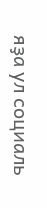яҙа ул социаль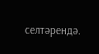селтәрендә.